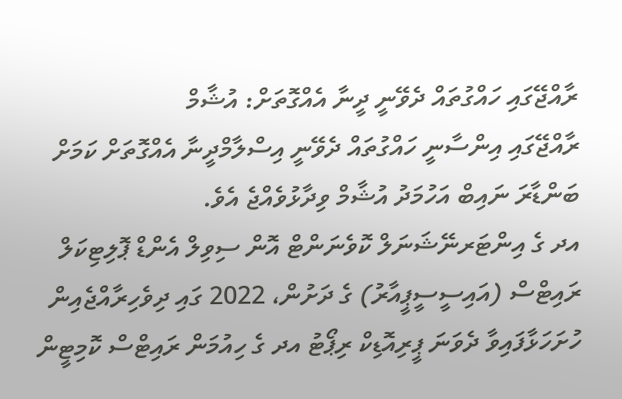ރާއްޖޭގައި ހައްގުތައް ދެވޭނީ ދީނާ އެއްގޮތަށް: އުޝާމް
ރާއްޖޭގައި އިންސާނީ ހައްގުތައް ދެވޭނީ އިސްލާމްދީނާ އެއްގޮތަށް ކަމަށް ބަންޑާރަ ނައިބް އަހުމަދު އުޝާމް ވިދާޅުވެއްޖެ އެވެ.
އދ ގެ އިންޓަރނޭޝަނަލް ކޮވެނަންޓް އޮން ސިވިލް އެންޑް ޕޮލިޓިކަލް ރައިޓްސް (އައިސީސީޕީއާރު) ގެ ދަށުން، 2022 ގައި ދިވެހިރާއްޖެއިން ހުށަހަޅާފައިވާ ދެވަނަ ޕީރިއޮޑިކް ރިޕޯޓު އދ ގެ ހިއުމަން ރައިޓްސް ކޮމިޓީން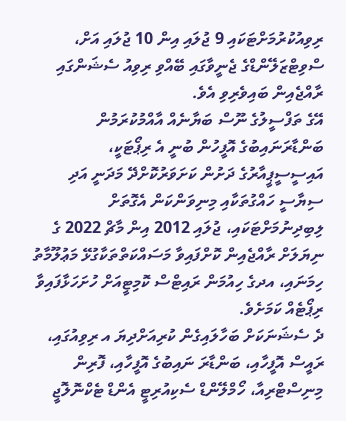ރިވިއުކުރުމަށްޓަކައި 9 ޖުލައި އިން 10 ޖުލައި އަށް، ސްވިޓްޒަލޭންޑްގެ ޖެނީވާގައި ބޭއްވި ރިވިއު ސެޝަންގައި ރާއްޖެއިން ބައިވެރިވި އެވެ.
އޭގެ ތަފްސީލުގެ ނޫސް ބަޔާނެއް އާއްމުކުރަމުން ބަންޑާރަނައިބުގެ އޮފީހުން ބުނީ އެ ރިޕޯޓަކީ، އައިސީސީޕީއާރުގެ ދަށުން ކަށަވަރުކޮށްދޭ މަދަނީ އަދި ސިޔާސީ ހައްގުތަކާއި މިނިވަންކަން އެގޮތަށް ލިބިދިނުމަށްޓަކައި، ޖުލައި 2012 އިން މާޗް 2022 ގެ ނިޔަލަށް ރާއްޖެއިން ކޮށްފައިވާ މަސައްކަތްތަކާގުޅޭ މަޢުލޫމާތު ހިމަނައި، އދގެ ހިއުމަން ރައިޓްސް ކޮމިޓީއަށް ހުށަހަޅާފައިވާ ރިޕޯޓެއް ކަމަށެވެ.
ދެ ސެޝަނަކަށް ބަހާލައިގެން ކުރިއަށްދިޔަ އ ރިވިއުގައި، ރައީސް އޮފީހާއި، ބަންޑާރަ ނައިބުގެ އޮފީހާއި، ފޮރިން މިނިސްޓްރިއާ، ހޯމްލޭންޑް ސެކިއުރިޓީ އެންޑް ޓެކްނޮލޮޖީ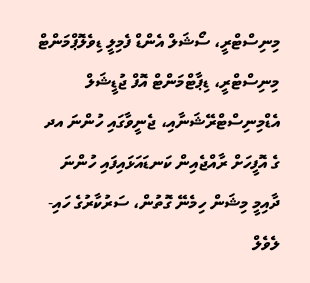މިނިސްޓްރީ، ސޯޝަލް އެންޑް ފެމިލީ ޑިވެލޮޕްމަންޓް މިނިސްޓްރީ، ޑިޕާޓްމަންޓް އޮފް ޖުޑީޝަލް އެޑްމިނިސްޓްރޭޝަނާއި، ޖެނީވާގައި ހުންނަ އދ ގެ އޮފީހަށް ރާއްޖެއިން ކަނޑައަޅައިފައި ހުންނަ ދާއިމީ މިޝަން ހިމެނޭ ގޮތުން، ސަރުކާރުގެ ހައި-ލެވެލް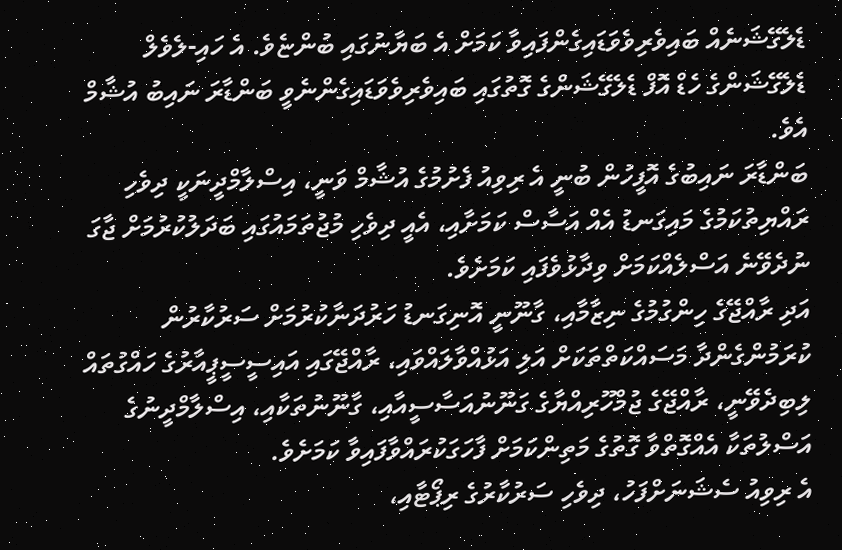ޑެލެގޭޝަނެއް ބައިވެރިވެވަޑައިގެންފައިވާ ކަމަށް އެ ބަޔާނުގައި ބުންޏެވެ. އެ ހައި-ލެވެލް ޑެލެގޭޝަންގެ ހެޑް އޮފް ޑެލެގޭޝަންގެ ގޮތުގައި ބައިވެރިވެވަޑައިގެންނެވީ ބަންޑާރަ ނައިބު އުޝާމް އެވެ.
ބަންޑާރަ ނައިބުގެ އޮފީހުން ބުނީ އެ ރިވިއު ފެށުމުގެ އުޝާމް ވަނީ، އިސްލާމްދީނަކީ ދިވެހި ރައްޔިތުކަމުގެ މައިގަނޑު އެއް އަސާސް ކަމަށާއި، އެއީ ދިވެހި މުޖުތަމައުގައި ބަދަލުކުރުމަށް ޖާގަ ނުދެވޭނެ އަސްލެއްކަމަށް ވިދާޅުވެފައި ކަމަށެވެ.
އަދި ރާއްޖޭގެ ހިންގުމުގެ ނިޒާމާއި، ގާނޫނީ އޮނިގަނޑު ހަރުދަނާކުރުމަށް ސަރުކާރުން ކުރަމުންގެންދާ މަސައްކަތްތަކަށް އަލި އަޅުއްވާލައްވައި، ރާއްޖޭގައި އައިސީސީޕީއާރުގެ ހައްގުތައް ލިބިދެވޭނީ، ރާއްޖޭގެ ޖުމްހޫރިއްޔާގެ ގަނޫނުއަސާސީއާއި، ގާނޫނުތަކާއި، އިސްލާމްދީނުގެ އަސްލުތަކާ އެއްގޮތްވާ ގޮތުގެ މަތިންކަމަށް ފާހަގަކުރައްވާފައިވާ ކަމަށެވެ.
އެ ރިވިއު ސެޝަނަށްފަހު، ދިވެހި ސަރުކާރުގެ ރިޕޯޓާއި،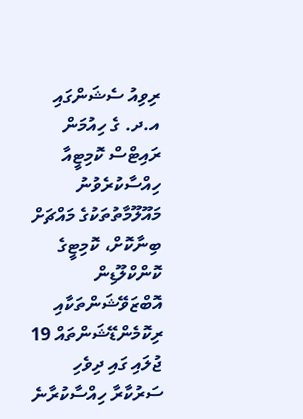ރިވިއު ސެޝަންގައި އ.ދ. ގެ ހިއުމަން ރައިޓްސް ކޮމިޓީއާ ހިއްސާކުރެވުނު މައޫލޫމާތުތަކުގެ މައްޗަށް ބިނާކޮށް، ކޮމިޓީގެ ކޮންކްލޫޑިން އޮބްޒަވޭޝަންތަކާއި ރިކޮމެންޑޭޝަންތައް 19 ޖުލައި ގައި ދިވެހި ސަރުކާރާ ހިއްސާކުރާނެ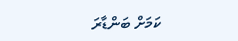ކަމަށް ބަންޑާރަ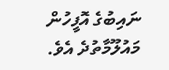ނައިބުގެ އޮފީހުން މައުލޫމާތުދެ އެވެ.